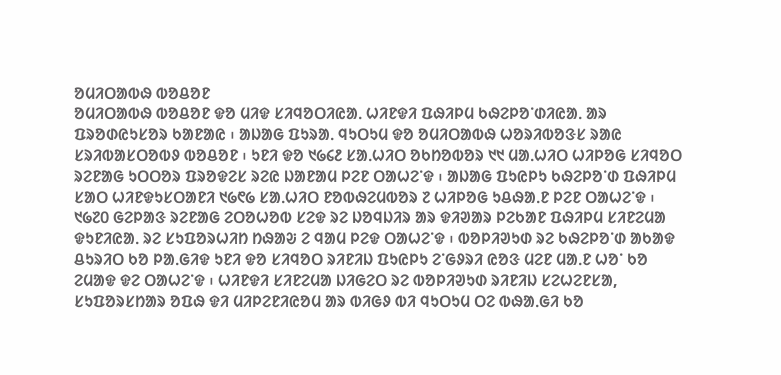ᱚᱢᱤᱛᱟᱵᱷ ᱵᱚᱪᱚᱱ
ᱚᱢᱤᱛᱟᱵᱷ ᱵᱚᱪᱚᱱ ᱫᱚ ᱢᱤᱫ ᱥᱤᱧᱚᱛᱤᱭᱟᱹ ᱦᱤᱱᱫᱤ ᱯᱷᱤᱞᱢ ᱠᱷᱮᱞᱚᱸᱰᱤᱭᱟᱹ ᱟᱨ ᱯᱨᱚᱰᱭᱩᱥᱚᱨ ᱠᱟᱱᱟᱭ ᱾ ᱟᱡᱟᱜ ᱯᱩᱨᱟᱹ ᱧᱩᱛᱩᱢ ᱫᱚ ᱚᱢᱤᱛᱟᱵᱷ ᱦᱚᱨᱤᱵᱚᱝᱥ ᱨᱟᱭ ᱥᱨᱤᱵᱟᱥᱛᱚᱵᱽ ᱵᱚᱪᱚᱱ ᱾ ᱩᱱᱤ ᱫᱚ ᱑᱙᱔᱒ ᱥᱟᱹᱦᱤᱛ ᱚᱠᱴᱚᱵᱚᱨ ᱑᱑ ᱢᱟᱹᱦᱤᱛ ᱦᱤᱞᱚᱜ ᱥᱤᱧᱚᱛ ᱨᱮᱱᱟᱜ ᱩᱛᱛᱚᱨ ᱯᱨᱚᱫᱮᱥ ᱨᱮᱭ ᱡᱟᱱᱟᱢ ᱞᱮᱱ ᱛᱟᱦᱮᱸᱫ ᱾ ᱟᱡᱟᱜ ᱯᱩᱭᱞᱩ ᱠᱷᱮᱞᱚᱸᱰ ᱯᱷᱤᱞᱢ ᱥᱟᱛ ᱦᱤᱱᱫᱩᱥᱛᱟᱱᱤ ᱑᱙᱖᱙ ᱥᱟᱹᱦᱤᱛ ᱱᱚᱵᱷᱮᱢᱵᱚᱨ ᱗ ᱦᱤᱞᱚᱜ ᱩᱪᱷᱟᱹᱱ ᱞᱮᱱ ᱛᱟᱦᱮᱸᱫ ᱾ ᱑᱙᱗᱐ ᱜᱮᱞᱟᱝ ᱨᱮᱱᱟᱜ ᱮᱛᱚᱦᱚᱵ ᱥᱮᱫ ᱨᱮ ᱡᱚᱧᱡᱤᱨ ᱟᱨ ᱫᱤᱣᱟᱨ ᱞᱮᱠᱟᱱ ᱯᱷᱤᱞᱢ ᱥᱤᱱᱮᱢᱟ ᱫᱩᱱᱤᱭᱟᱹ ᱨᱮ ᱥᱩᱯᱚᱨᱦᱤᱴ ᱴᱷᱟᱶ ᱮ ᱧᱟᱢ ᱞᱮᱫ ᱛᱟᱦᱮᱸᱫ ᱾ ᱵᱚᱞᱤᱣᱩᱰ ᱨᱮ ᱠᱷᱮᱞᱚᱸᱰ ᱟᱠᱟᱫ ᱪᱩᱨᱤᱛ ᱠᱚ ᱞᱟᱹᱜᱤᱫ ᱩᱱᱤ ᱫᱚ ᱥᱤᱧᱚᱛ ᱨᱤᱱᱤᱡ ᱯᱩᱭᱞᱩ ᱮᱸᱜᱽᱨᱤ ᱭᱚᱝ ᱢᱮᱱ ᱢᱟᱹᱱ ᱦᱚᱸ ᱠᱚ ᱮᱢᱟᱫ ᱫᱮ ᱛᱟᱦᱮᱸᱫ ᱾ ᱦᱤᱱᱫᱤ ᱥᱤᱱᱮᱢᱟ ᱡᱤᱜᱮᱛ ᱨᱮ ᱵᱚᱞᱤᱣᱩᱰ ᱨᱤᱱᱤᱡ ᱥᱮᱦᱮᱱᱥᱟ, ᱥᱩᱯᱚᱨᱥᱴᱟᱨ ᱚᱯᱷ ᱫᱤ ᱢᱤᱞᱮᱱᱤᱭᱚᱢ ᱟᱨ ᱵᱤᱜᱽ ᱵᱤ ᱧᱩᱛᱩᱢ ᱛᱮ ᱵᱷᱟᱹᱜᱤ ᱠᱚ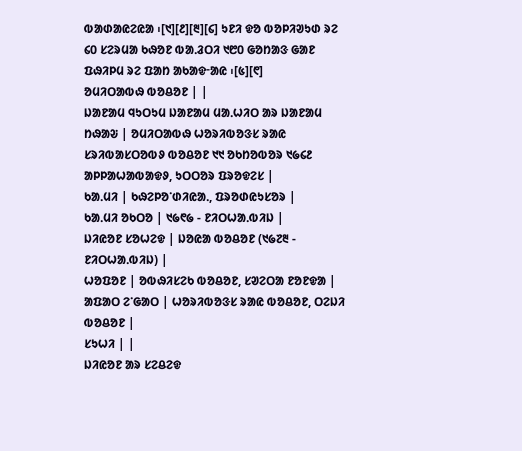ᱵᱟᱰᱟᱭᱮᱭᱟ ᱾[᱑][᱒][᱓][᱔] ᱩᱱᱤ ᱫᱚ ᱵᱚᱞᱤᱣᱩᱰ ᱨᱮ ᱔᱐ ᱥᱮᱨᱢᱟ ᱠᱷᱚᱱ ᱵᱟᱹᱲᱛᱤ ᱑᱘᱐ ᱜᱚᱴᱟᱝ ᱜᱟᱱ ᱯᱷᱤᱞᱢ ᱨᱮ ᱯᱟᱴ ᱟᱠᱟᱫᱼᱟᱭ ᱾[᱕][᱖]
ᱚᱢᱤᱛᱟᱵᱷ ᱵᱚᱪᱚᱱ | |
ᱡᱟᱱᱟᱢ ᱧᱩᱛᱩᱢ ᱡᱟᱱᱟᱢ ᱢᱟᱹᱦᱤᱛ ᱟᱨ ᱡᱟᱱᱟᱢ ᱴᱷᱟᱶ | ᱚᱢᱤᱛᱟᱵᱷ ᱦᱚᱨᱤᱵᱚᱝᱥ ᱨᱟᱭ ᱥᱨᱤᱵᱟᱥᱛᱚᱵᱽ ᱵᱚᱪᱚᱱ ᱑᱑ ᱚᱠᱴᱚᱵᱚᱨ ᱑᱙᱔᱒ ᱟᱞᱞᱟᱦᱟᱵᱟᱫᱽ, ᱩᱛᱛᱚᱨ ᱯᱨᱚᱫᱮᱥ |
ᱠᱟᱹᱢᱤ | ᱠᱷᱮᱞᱚᱸᱰᱤᱭᱟᱹ, ᱯᱨᱚᱰᱭᱩᱥᱚᱨ |
ᱠᱟᱹᱢᱤ ᱚᱠᱛᱚ | ᱑᱙᱖᱙ - ᱱᱤᱛᱦᱟᱹᱵᱤᱡ |
ᱡᱤᱭᱚᱱ ᱥᱚᱦᱮᱫ | ᱡᱚᱭᱟ ᱵᱚᱪᱚᱱ (᱑᱙᱗᱓ - ᱱᱤᱛᱦᱟᱹᱵᱤᱡ) |
ᱦᱚᱯᱚᱱ | ᱚᱵᱷᱤᱥᱮᱠ ᱵᱚᱪᱚᱱ, ᱥᱣᱮᱛᱟ ᱱᱚᱱᱫᱟ |
ᱟᱯᱟᱛ ᱮᱸᱜᱟᱛ | ᱦᱚᱨᱤᱵᱚᱝᱥ ᱨᱟᱭ ᱵᱚᱪᱚᱱ, ᱛᱮᱡᱤ ᱵᱚᱪᱚᱱ |
ᱥᱩᱦᱤ | |
ᱡᱤᱭᱚᱱ ᱟᱨ ᱥᱮᱪᱮᱫ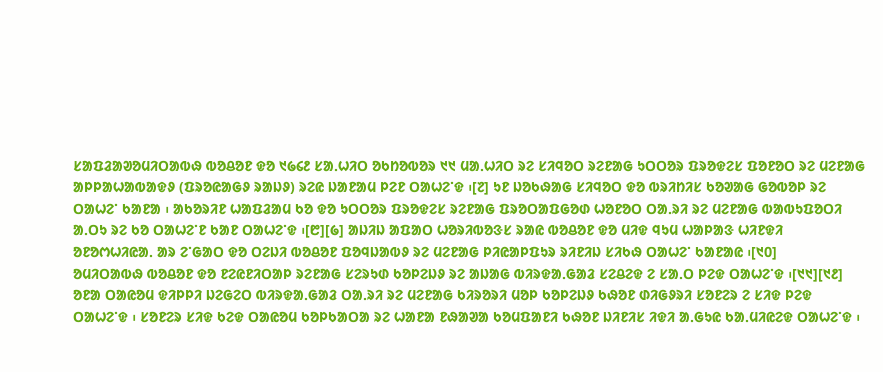ᱥᱟᱯᱲᱟᱣᱚᱢᱤᱛᱟᱵᱷ ᱵᱚᱪᱚᱱ ᱫᱚ ᱑᱙᱔᱒ ᱥᱟᱹᱦᱤᱛ ᱚᱠᱴᱚᱵᱚᱨ ᱑᱑ ᱢᱟᱹᱦᱤᱛ ᱨᱮ ᱥᱤᱧᱚᱛ ᱨᱮᱱᱟᱜ ᱩᱛᱛᱚᱨ ᱯᱨᱚᱫᱮᱥ ᱯᱚᱱᱚᱛ ᱨᱮ ᱢᱮᱱᱟᱜ ᱟᱞᱞᱟᱦᱟᱵᱟᱫᱽ (ᱯᱨᱚᱭᱟᱜᱽ ᱨᱟᱡᱽ) ᱨᱮᱭ ᱡᱟᱱᱟᱢ ᱞᱮᱱ ᱛᱟᱦᱮᱸᱫ ᱾[᱗] ᱩᱱ ᱡᱚᱠᱷᱟᱜ ᱥᱤᱧᱚᱛ ᱫᱚ ᱵᱨᱤᱴᱤᱥ ᱠᱚᱣᱟᱜ ᱜᱚᱵᱚᱞ ᱨᱮ ᱛᱟᱦᱮᱸ ᱠᱟᱱᱟ ᱾ ᱟᱠᱚᱨᱤᱱ ᱦᱟᱯᱲᱟᱢ ᱠᱚ ᱫᱚ ᱩᱛᱛᱚᱨ ᱯᱨᱚᱫᱮᱥ ᱨᱮᱱᱟᱜ ᱯᱨᱚᱛᱟᱯᱜᱚᱰ ᱦᱚᱱᱚᱛ ᱛᱟᱹᱨᱤ ᱨᱮ ᱢᱮᱱᱟᱜ ᱵᱟᱵᱩᱯᱚᱛᱤ ᱟᱹᱛᱩ ᱨᱮ ᱠᱚ ᱛᱟᱦᱮᱸᱱ ᱠᱟᱱ ᱛᱟᱦᱮᱸᱫ ᱾[᱘][᱙] ᱟᱡᱤᱡ ᱟᱯᱟᱛ ᱦᱚᱨᱤᱵᱚᱝᱥ ᱨᱟᱭ ᱵᱚᱪᱚᱱ ᱫᱚ ᱢᱤᱫ ᱧᱩᱢ ᱦᱟᱞᱟᱝ ᱦᱤᱱᱫᱤ ᱚᱱᱚᱬᱦᱤᱭᱟᱹ ᱟᱨ ᱮᱸᱜᱟᱛ ᱫᱚ ᱛᱮᱡᱤ ᱵᱚᱪᱚᱱ ᱯᱚᱧᱡᱟᱵᱽ ᱨᱮ ᱢᱮᱱᱟᱜ ᱞᱤᱭᱟᱞᱯᱩᱨ ᱨᱤᱱᱤᱡ ᱥᱤᱠᱷ ᱛᱟᱦᱮᱸ ᱠᱟᱱᱟᱭ ᱾[᱑᱐]
ᱚᱢᱤᱛᱟᱵᱷ ᱵᱚᱪᱚᱱ ᱫᱚ ᱱᱮᱭᱱᱤᱛᱟᱞ ᱨᱮᱱᱟᱜ ᱥᱮᱨᱩᱰ ᱠᱚᱞᱮᱡᱽ ᱨᱮ ᱟᱡᱟᱜ ᱵᱤᱨᱫᱟᱹᱜᱟᱲ ᱥᱮᱪᱮᱫ ᱮ ᱥᱟᱹᱛ ᱞᱮᱫ ᱛᱟᱦᱮᱸᱫ ᱾[᱑᱑][᱑᱒] ᱚᱱᱟ ᱛᱟᱭᱚᱢ ᱫᱤᱞᱞᱤ ᱡᱮᱜᱮᱛ ᱵᱤᱨᱫᱟᱹᱜᱟᱲ ᱛᱟᱹᱨᱤ ᱨᱮ ᱢᱮᱱᱟᱜ ᱠᱤᱨᱚᱨᱤ ᱢᱚᱞ ᱠᱚᱞᱮᱡᱽ ᱠᱷᱚᱱ ᱰᱤᱜᱽᱨᱤ ᱥᱚᱱᱮᱨ ᱮ ᱥᱤᱫ ᱞᱮᱫ ᱛᱟᱦᱮᱸᱫ ᱾ ᱥᱚᱱᱮᱨ ᱥᱤᱫ ᱠᱮᱫ ᱛᱟᱭᱚᱢ ᱠᱚᱞᱠᱟᱛᱟ ᱨᱮ ᱦᱟᱱᱟ ᱱᱷᱟᱣᱟ ᱠᱚᱢᱯᱟᱱᱤ ᱠᱷᱚᱱ ᱡᱤᱱᱤᱥ ᱤᱫᱤ ᱟᱹᱜᱩᱭ ᱠᱟᱹᱢᱤᱭᱮᱫ ᱛᱟᱦᱮᱸᱫ ᱾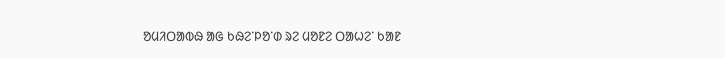ᱚᱢᱤᱛᱟᱵᱷ ᱟᱜ ᱠᱷᱮᱸᱞᱚᱸᱰ ᱨᱮ ᱢᱚᱱᱮ ᱛᱟᱦᱮᱸ ᱠᱟᱱ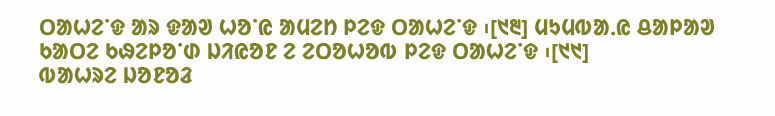ᱛᱟᱦᱮᱸᱫ ᱟᱨ ᱫᱟᱣ ᱦᱚᱸᱭ ᱟᱢᱮᱴ ᱞᱮᱫ ᱛᱟᱦᱮᱸᱫ ᱾[᱑᱓] ᱢᱩᱢᱵᱟᱹᱭ ᱪᱟᱞᱟᱣ ᱠᱟᱛᱮ ᱠᱷᱮᱞᱚᱸᱰ ᱡᱤᱭᱚᱱ ᱮ ᱮᱛᱚᱦᱚᱵ ᱞᱮᱫ ᱛᱟᱦᱮᱸᱫ ᱾[᱑᱑]
ᱵᱟᱦᱨᱮ ᱡᱚᱱᱚᱲ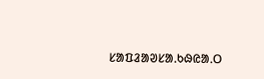ᱥᱟᱯᱲᱟᱣᱥᱟᱹᱠᱷᱭᱟᱹᱛ